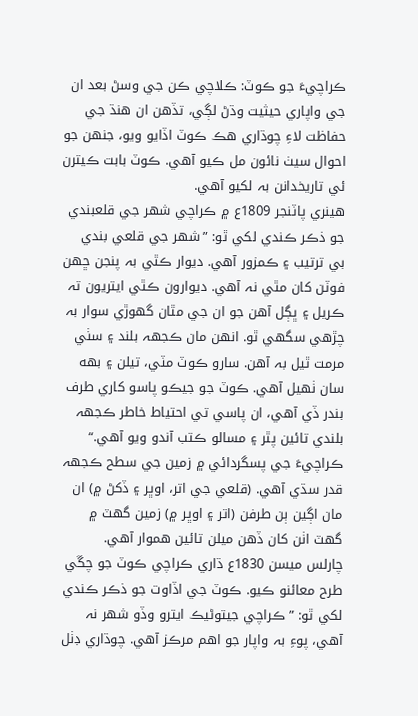ڪراچيءَ جو ڪوٽ: ڪلاچي ڪن جي وسڻ بعد ان جي واپاري حيثيت وڌڻ لڳي، تڏهن ان هنڌ جي حفاظت لاءِ چوڌاري هڪ ڪوٽ اڏايو ويو، جنھن جو احوال سيٺ نائون مل ڪيو آهي. ڪوٽ بابت ڪيترن ئي تاريخدانن بہ لکيو آهي.
هينري پاٽنجر 1809ع ۾ ڪراچي شھر جي قلعبندي جو ذڪر ڪندي لکي ٿو: ”شھر جي قلعي بندي بي ترتيب ۽ ڪمزور آهي. ديوار ڪٿي بہ پنجن ڇھن فوٽن کان مٿي نہ آهي. ديوارون ڪٿي ايتريون تہ ڪريل ۽ ڀڳل آهن جو ان جي مٿان گهوڙي سوار بہ چڙهي سگهي ٿو. انھن مان ڪجهہ بلند ۽ سٺي مرمت ٿيل بہ آهن. سارو ڪوٽ مٽي، تيلن ۽ بھه سان ٺھيل آهي. ڪوٽ جو جيڪو پاسو کاري طرف بندر ڏي آهي، ان پاسي تي احتياط خاطر ڪجهہ بلندي تائين پٿر ۽ مسالو ڪتب آندو ويو آهي.“
ڪراچيءَ جي پسگردائي ۾ زمين جي سطح ڪجهہ قدر سڌي آهي. (قلعي جي اتر، اوڀر ۽ ڏکڻ ۾) ان مان اڳين ٻن طرفن (اتر ۽ اوڀر ۾) زمين گهٽ ۾ گهٽ اٺن کان ڏهن ميلن تائين هموار آهي.
چارلس ميسن 1830ع ڌاري ڪراچي ڪوٽ جو چڱي طرح معائنو ڪيو. ڪوٽ جي اڏاوت جو ذڪر ڪندي لکي ٿو: ”ڪراچي جيتوڻيڪ ايترو وڏو شھر نہ آهي، پوءِ بہ واپار جو اهم مرڪز آهي. چوڌاري ڊٺل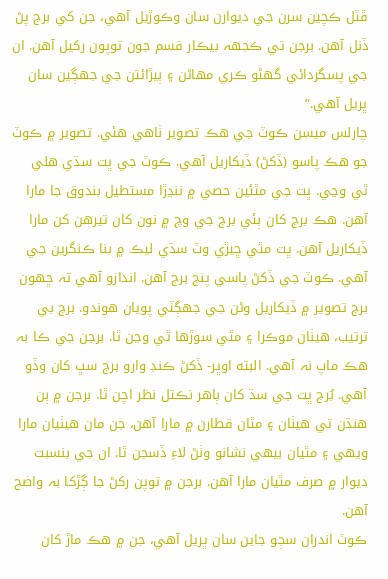ڦٽل ڪچين سرن جي ديوارن سان وڪوڙيل آهي، جن کي برج پڻ ڏنل آهن. برجن تي ڪجهہ بيڪار قسم جون توپون رکيل آهن. ان جي پسگردائي گهڻو ڪري مھاڻن ۽ ٻيڙائتن جي جهڳين سان ڀريل آهي.“
چارلس ميسن ڪوٽ جي هڪ تصوير ٺاهي هئي. تصوير ۾ ڪوٽ جو هڪ پاسو (ڏکڻ) ڏيکاريل آهي. ڪوٽ جي ڀت سڌي هلي ٿي وڃي. ڀت جي مٿئين حصي ۾ ننڍڙا مستطيل بندوق جا مارا آهن. هڪ برج کان ٻئي برج جي وچ ۾ نون کان تيرهن کن مارا ڏيکاريل آهن. ڀت مٿي ڇيڙي وٽ سڌي ليڪ ۾ بنا ڪنگرين جي آهي. ڪوٽ جي ڏکڻ پاسي پنج برج آهن. اندازو آهي تہ ڇھون برج تصوير ۾ ڏيکاريل وڻن جي جهڳٽي پويان هوندو. برج بي ترتيب، هيٺان موڪرا ۽ مٿي سوڙها ٿي وڃن ٿا. برجن جي ڪا بہ هڪ ماپ نہ آهي. البته اوڀر- ڏکڻ ڪنڊ وارو برج سڀ کان وڏو آهي. بُرج ڀت جي سڌ کان ٻاهر نڪتل نظر اچن ٿا. برجن ۾ ٻن هنڌن تي هيٺان ۽ مٿان قطارن ۾ مارا آهن، جن مان هيٺيان مارا ويھي ۽ مٿيان بيھي نشانو وٺڻ لاءِ ڏسجن ٿا. ان جي بنسبت ديوار ۾ صرف مٿيان مارا آهن. برجن ۾ توپن رکڻ جا ڳڙکا بہ واضح آهن.
ڪوٽ اندران سڄو جاين سان ڀريل آهي، جن ۾ هڪ ماڙ کان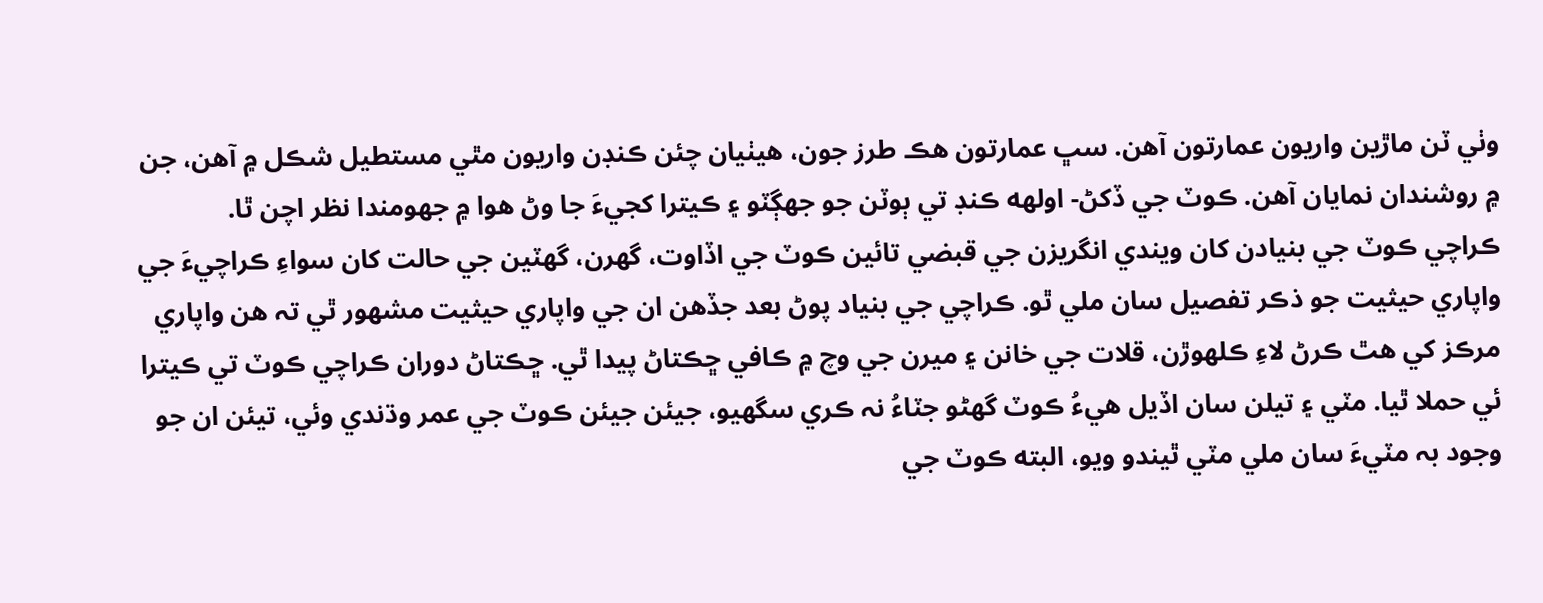وٺي ٽن ماڙين واريون عمارتون آهن. سڀ عمارتون هڪ طرز جون، هيٺيان چئن ڪنڊن واريون مٿي مستطيل شڪل ۾ آهن، جن ۾ روشندان نمايان آهن. ڪوٽ جي ڏکڻ- اولھه ڪنڊ تي ٻوٽن جو جهڳٽو ۽ ڪيترا کجيءَ جا وڻ هوا ۾ جهومندا نظر اچن ٿا.
ڪراچي ڪوٽ جي بنيادن کان ويندي انگريزن جي قبضي تائين ڪوٽ جي اڏاوت، گهرن، گهٽين جي حالت کان سواءِ ڪراچيءَ جي واپاري حيثيت جو ذڪر تفصيل سان ملي ٿو. ڪراچي جي بنياد پوڻ بعد جڏهن ان جي واپاري حيثيت مشھور ٿي تہ هن واپاري مرڪز کي هٿ ڪرڻ لاءِ ڪلهوڙن، قلات جي خانن ۽ ميرن جي وچ ۾ ڪافي ڇڪتاڻ پيدا ٿي. ڇڪتاڻ دوران ڪراچي ڪوٽ تي ڪيترا ئي حملا ٿيا. مٽي ۽ تيلن سان اڏيل هيءُ ڪوٽ گهڻو جٽاءُ نہ ڪري سگهيو، جيئن جيئن ڪوٽ جي عمر وڌندي وئي، تيئن ان جو وجود بہ مٽيءَ سان ملي مٽي ٿيندو ويو، البته ڪوٽ جي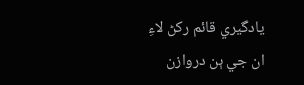يادگيري قائم رکڻ لاءِ ان جي ٻن دروازن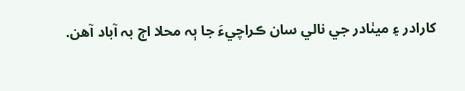کارادر ۽ ميٺادر جي نالي سان ڪراچيءَ جا ٻہ محلا اڄ بہ آباد آهن.